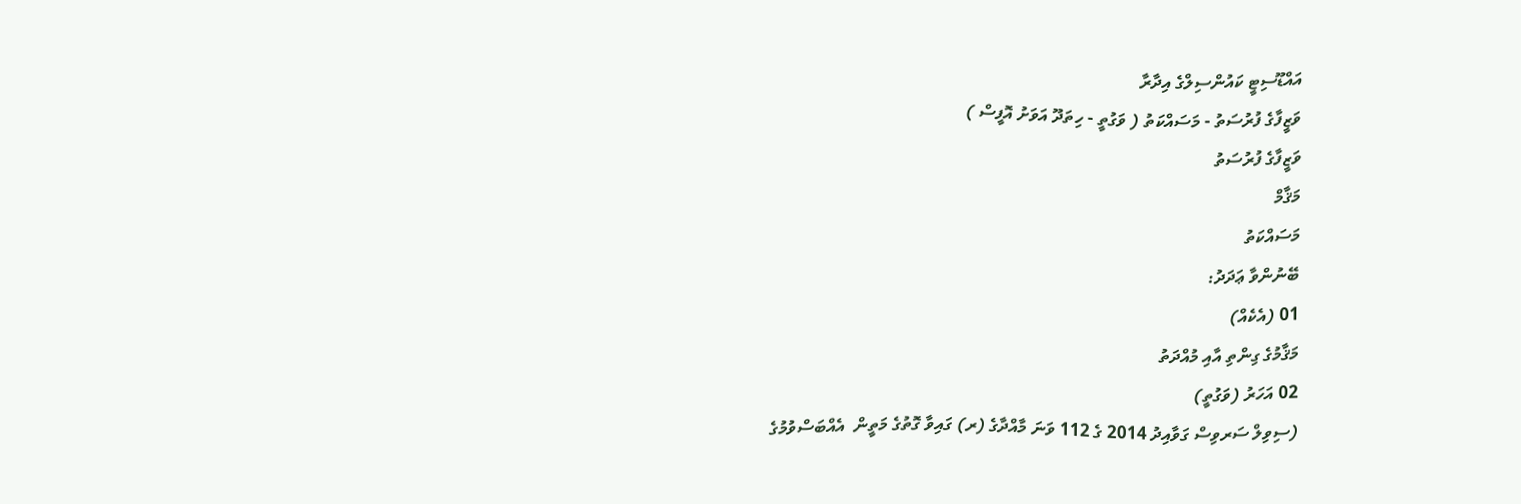އައްޑޫސިޓީ ކައުންސިލްގެ އިދާރާ
ވަޒީފާގެ ފުރުސަތު - މަސައްކަތު ( ވަގުތީ - ހިތަދޫ އަވަށު އޮފީސް )
ވަޒީފާގެ ފުރުސަތު
މަޤާމް
މަސައްކަތު
ބޭނުންވާ ޢަދަދު:
01 (އެކެއް)
މަޤާމުގެ ގިންތި އާއި މުއްދަތު
02 އަހަރު (ވަގުތީ)
(ސިވިލް ސަރވިސް ގަވާއިދު 2014 ގެ 112 ވަނަ މާއްދާގެ (ރ) ގައިވާ ގޮތުގެ މަތީން  އެއްބަސްވުމުގެ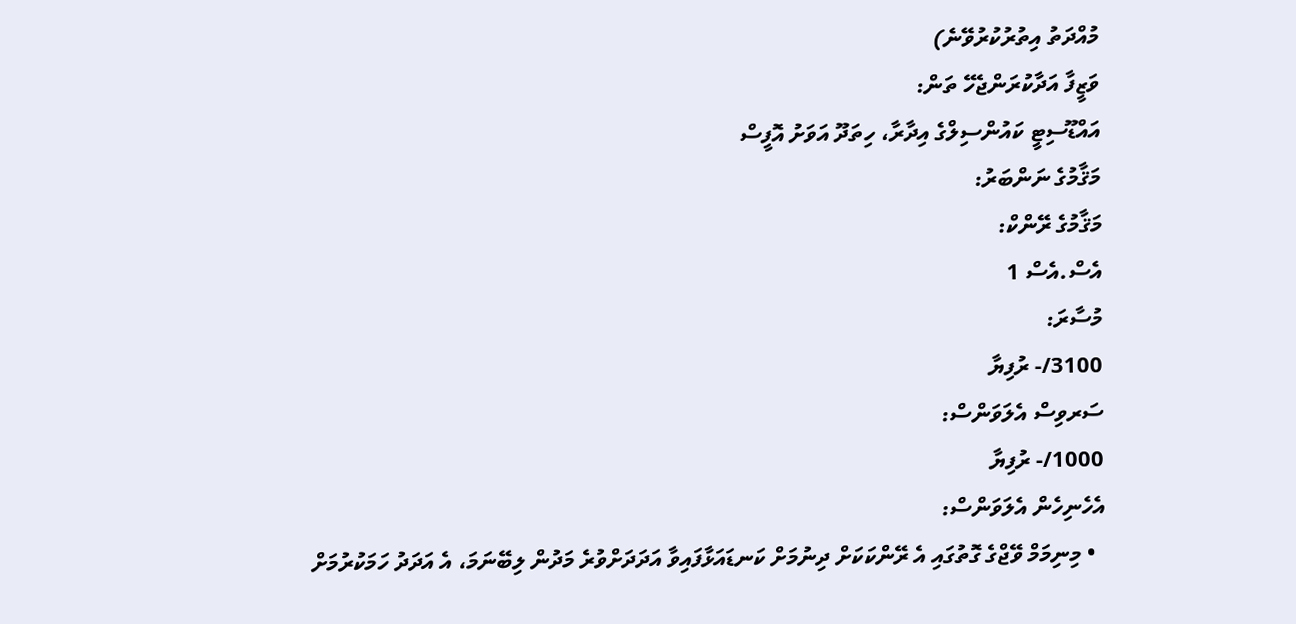މުއްދަތު އިތުރުކުރުވޭނެ)
ވަޒީފާ އަދާކުރަންޖެހޭ ތަން:
އައްޑޫސިޓީ ކައުންސިލްގެ އިދާރާ، ހިތަދޫ އަވަށު އޮފީސް
މަޤާމުގެ ނަންބަރު:
މަޤާމުގެ ރޭންކް:
އެސް.އެސް 1
މުސާރަ:
3100/- ރުފިޔާ
ސަރވިސް އެލަވަންސް:
1000/- ރުފިޔާ
އެހެނިހެން އެލަވަންސް:
  • މިނިމަމް ވޭޖްގެ ގޮތުގައި އެ ރޭންކަކަށް ދިނުމަށް ކަނޑައަޅާފައިވާ އަދަދަށްވުރެ މަދުން ލިބޭނަމަ، އެ އަދަދު ހަމަކުރުމަށް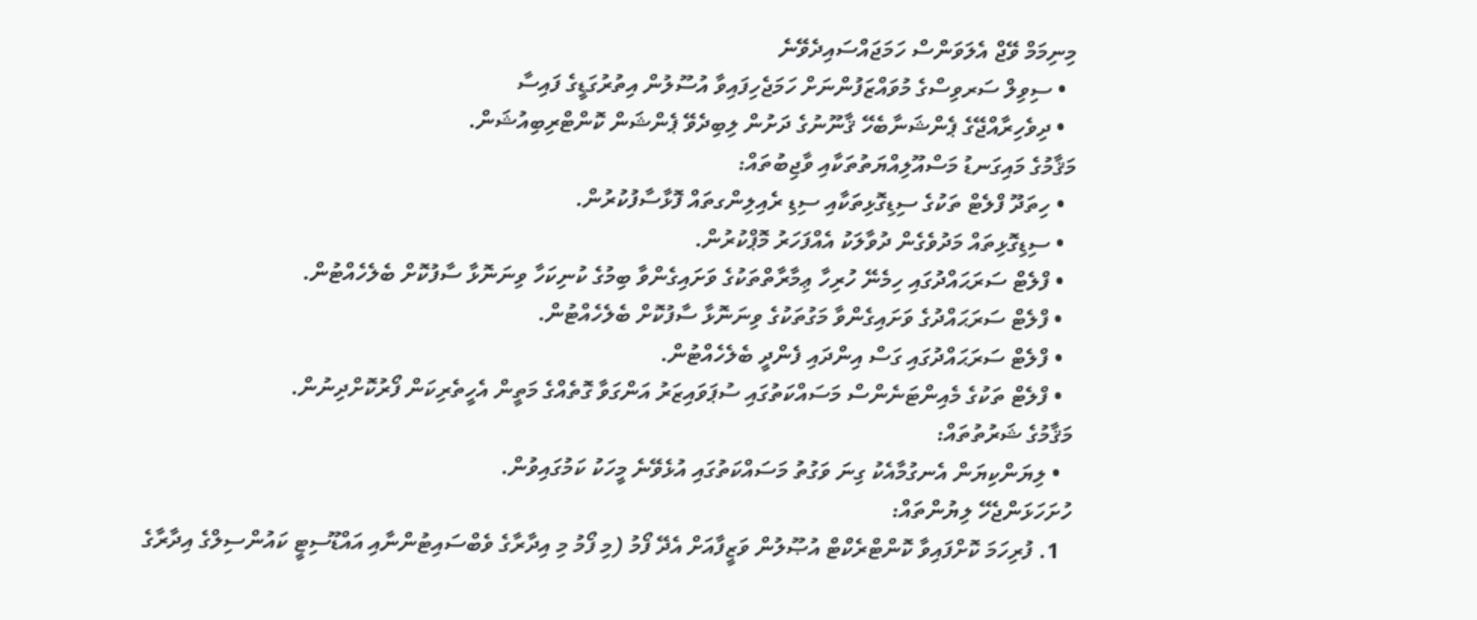މިނިމަމް ވޭޖް އެލަވަންސް ހަމަޖައްސައިދެވޭނެ
  • ސިވިލް ސަރވިސްގެ މުވައްޒަފުންނަށް ހަމަޖެހިފައިވާ އުސޫލުން އިތުރުގަޑީގެ ފައިސާ
  • ދިވެހިރާއްޖޭގެ ޕެންޝަނާބެހޭ ޤާނޫނުގެ ދަށުން ލިބިދެވޭ ޕެންޝަން ކޮންޓްރިބިއުޝަން.
މަޤާމުގެ މައިގަނޑު މަސްއޫލިއްޔަތުތަކާއި ވާޖިބުތައް:
  • ހިތަދޫ ފްލެޓް ތަކުގެ ސިޑިގޮޅިތަކާއި ސިޑި ރެއިލިންގތައް ފޮޅާސާފުކުރުން.
  • ސިޑިގޮޅިތައް މަދުވެގެން ދުވާލަކު އެއްފަހަރު މޮޕްކުރުން.
  • ފްލެޓް ސަރަޙައްދުގައި ހިމެނޭ ހުރިހާ ޢިމާރާތްތަކުގެ ވަށައިގެންވާ ބިމުގެ ކުނިކަހާ ވިނަނޮޅާ ސާފުކޮށް ބެލެހެއްޓުން.
  • ފްލެޓް ސަރަޙައްދުގެ ވަށައިގެންވާ މަގުތަކުގެ ވިނަނޮޅާ ސާފުކޮށް ބެލެހެއްޓުން.
  • ފްލެޓް ސަރަޙައްދުގައި ގަސް އިންދައި ފެންދީ ބެލެހެއްޓުން.
  • ފްލެޓް ތަކުގެ މެއިންޓަނެންސް މަސައްކަތުގައި ސުޕަވައިޒަރު އަންގަވާ ގޮތެއްގެ މަތީން އެހީތެރިކަން ފޯރުކޮށްދިނުން.
މަޤާމުގެ ޝަރުތުތައް:
  • ލިޔަންކިޔަން އެނގުމާއެކު ގިނަ ވަގުތު މަސައްކަތުގައި އުޅެވޭނެ މީހަކު ކަމުގައިވުން.
ހުށަހަޅަންޖެހޭ ލިޔުންތައް:
  1. ފުރިހަމަ ކޮށްފައިވާ ކޮންޓްރެކްޓް އުޞޫލުން ވަޒީފާއަށް އެދޭ ފޯމު (މި ފޯމު މި އިދާރާގެ ވެބްސައިޓުންނާއި އައްޑޫސިޓީ ކައުންސިލްގެ އިދާރާގެ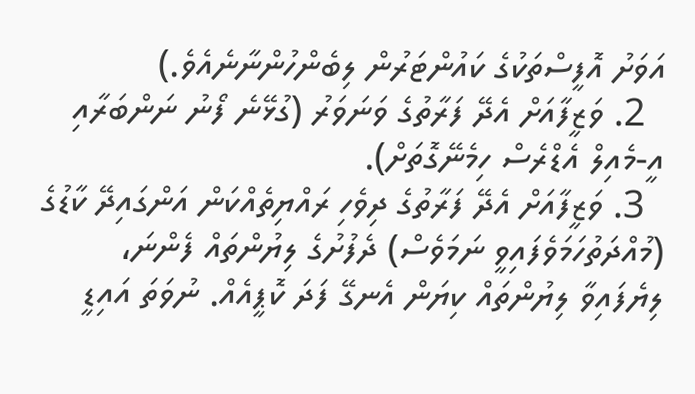އަވަށު އޮފީސްތަކުގެ ކައުންޓަރުން ލިބެންހުންނާނެއެވެ.)
  2. ވަޒީފާއަށް އެދޭ ފަރާތުގެ ވަނަވަރު (ގުޅޭނެ ފޯނު ނަންބަރާއި އީ-މެއިލް އެޑްރެސް ހިމެނޭގޮތަށް).
  3. ވަޒީފާއަށް އެދޭ ފަރާތުގެ ދިވެހި ރައްޔިތެއްކަން އަންގައިދޭ ކާޑުގެ (މުއްދަތުހަމަވެފައިވީ ނަމަވެސް) ދެފުށުގެ ލިޔުންތައް ފެންނަ، ލިޔެފައިވާ ލިޔުންތައް ކިޔަން އެނގޭ ފަދަ ކޮޕީއެއް. ނުވަތަ އައިޑީ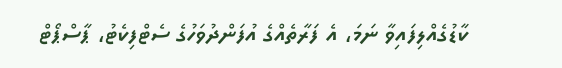ކާޑުގެއްލިފައިވާ ނަމަ، އެ ފަރާތެއްގެ އުފަންދުވަހުގެ ސެޓްފިކެޓު، ޕާސްޕޯޓް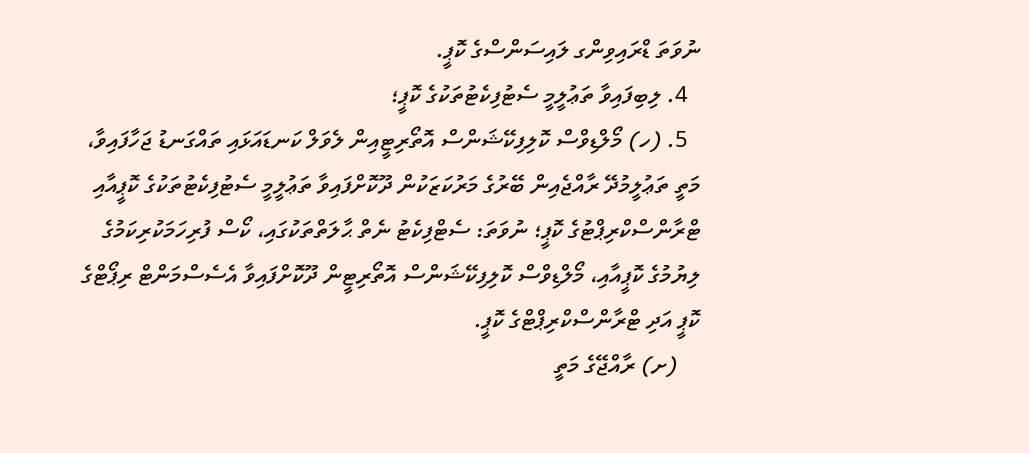ނުވަތަ ޑްރައިވިންގ ލައިސަންސްގެ ކޮޕީ.
  4. ލިބިފައިވާ ތަޢުލީމީ ސެޓުފިކެޓުތަކުގެ ކޮޕީ؛
  5. (ހ) މޯލްޑިވްސް ކޮލިފިކޭޝަންސް އޮތޯރިޓީއިން ލެވަލް ކަނޑައަޅައި ތައްގަނޑު ޖަހާފައިވާ، މަތީ ތަޢުލީމުދޭ ރާއްޖެއިން ބޭރުގެ މަރުކަޒަކުން ދޫކޮށްފައިވާ ތަޢުލީމީ ސެޓުފިކެޓުތަކުގެ ކޮޕީއާއި ޓްރާންސްކްރިޕްޓުގެ ކޮޕީ؛ ނުވަތަ: ސެޓްފިކެޓު ނެތް ޙާލަތްތަކުގައި، ކޯސް ފުރިހަމަކުރިކަމުގެ ލިޔުމުގެ ކޮޕީއާއި، މޯލްޑިވްސް ކޮލިފިކޭޝަންސް އޮތޯރިޓީން ދޫކޮށްފައިވާ އެސެސްމަންޓް ރިޕޯޓްގެ ކޮޕީ އަދި ޓްރާންސްކްރިޕްޓްގެ ކޮޕީ.
    (ށ) ރާއްޖޭގެ މަތީ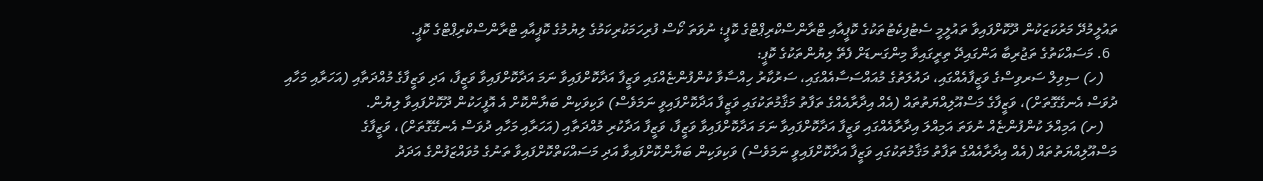ތައުލީމުދޭ މަރުކަޒަކުން ދޫކޮށްފައިވާ ތައުލީމީ ސެޓުފިކެޓުތަކުގެ ކޮޕީއާއި ޓްރާންސްކްރިޕްޓްގެ ކޮޕީ؛ ނުވަތަ ކޯސް ފުރިހަމަކުރިކަމުގެ ލިޔުމުގެ ކޮޕީއާއި ޓްރާންސްކްރިޕްޓްގެ ކޮޕީ.
  6. މަސައްކަތުގެ ތަޖުރިބާ އަންގައިދޭ ތިރީގައިވާ މިންގަނޑަށް ފެތޭ ލިޔުންތަކުގެ ކޮޕީ:
    (ހ) ސިވިލް ސަރވިސްގެ ވަޒީފާއެއްގައި، ދައުލަތުގެ މުއައްސަސާއެއްގައި، ސަރުކާރު ހިއްސާވާ ކުންފުންޏެއްގައި ވަޒީފާ އަދާކޮށްފައިވާ ނަމަ އަދާކޮށްފައިވާ ވަޒީފާ، އަދި ވަޒީފާގެ މުއްދަތާއި (އަހަރާއި މަހާއި ދުވަސް އެނގޭގޮތަށް)، ވަޒީފާގެ މަސްއޫލިއްޔަތުތައް (އެއް އިދާރާއެއްގެ ތަފާތު މަޤާމުތަކުގައި ވަޒީފާ އަދާކޮށްފައިވީ ނަމަވެސް) ވަކިވަކިން ބަޔާންކޮށް އެ އޮފީހަކުން ދޫކޮށްފައިވާ ލިޔުން.
    (ށ) އަމިއްލަ ކުންފުންޏެއް ނުވަތަ އަމިއްލަ އިދާރާއެއްގައި ވަޒީފާ އަދާކޮށްފައިވާ ނަމަ އަދާކޮށްފައިވާ ވަޒީފާ، ވަޒީފާ އަދާކުރި މުއްދަތާއި (އަހަރާއި މަހާއި ދުވަސް އެނގޭގޮތަށް)، ވަޒީފާގެ މަސްއޫލިއްޔަތުތައް (އެއް އިދާރާއެއްގެ ތަފާތު މަޤާމުތަކުގައި ވަޒީފާ އަދާކޮށްފައިވީ ނަމަވެސް) ވަކިވަކިން ބަޔާންކޮށްފައިވާ އަދި މަސައްކަތްކޮށްފައިވާ ތަނުގެ މުވައްޒަފުންގެ އަދަދު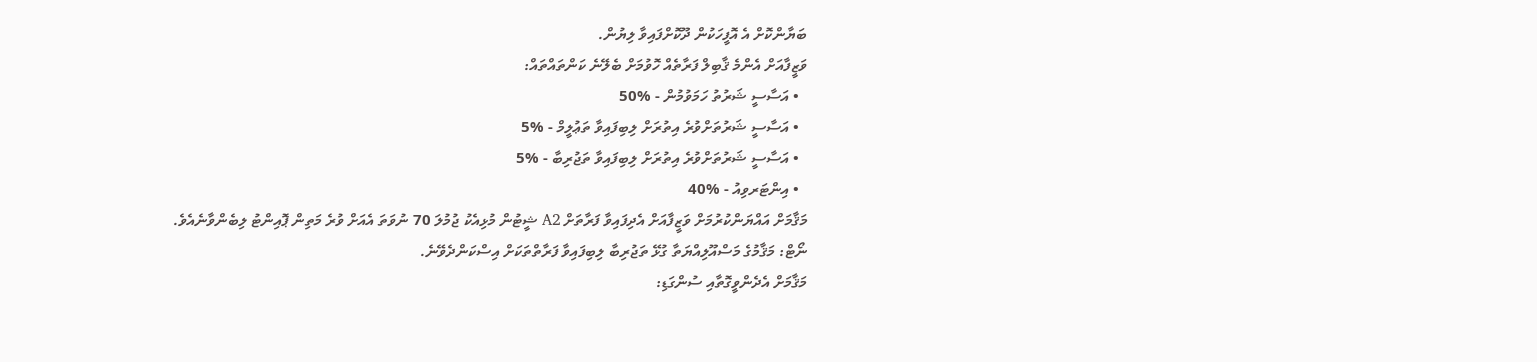ބަޔާންކޮށް އެ އޮފީހަކުން ދޫކޮށްފައިވާ ލިޔުން.
ވަޒީފާއަށް އެންމެ ޤާބިލް ފަރާތެއް ހޮވުމަށް ބެލޭނެ ކަންތައްތައް:
  • އަސާސީ ޝަރުތު ހަމަވުމުން - %50
  • އަސާސީ ޝަރުތަށްވުރެ އިތުރަށް ލިބިފައިވާ ތަޢުލީމް - %5
  • އަސާސީ ޝަރުތަށްވުރެ އިތުރަށް ލިބިފައިވާ ތަޖުރިބާ - %5
  • އިންޓަރވިއު - %40
މަޤާމަށް އައްޔަންކުރުމަށް ވަޒީފާއަށް އެދިފައިވާ ފަރާތަށް A2 ޝީޓުން މުޅިއެކު ޖުމުލަ 70 ނުވަތަ އެއަށް ވުރެ މަތިން ޕޮއިންޓު ލިބެންވާނެއެވެ.
ނޯޓް: މަޤާމުގެ މަސްއޫލިއްޔަތާ ގުޅޭ ތަޖުރިބާ ލިބިފައިވާ ފަރާތްތަކަށް އިސްކަންދެވޭނެ.
މަޤާމަށް އެދެންވީގޮތާއި ސުންގަޑި: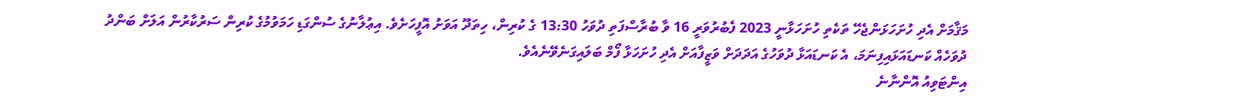މަޤާމަށް އެދި ހުށަހަޅަންޖެހޭ ތަކެތި ހުށަހަޅާނީ 2023 ފެބުރުވަރީ 16 ވާ ބުރާސްފަތި ދުވަހު 13:30 ގެ ކުރިން، ހިތަދޫ އަވަށު އޮފީހަށެވެ. އިޢުލާނުގެ ސުންގަޑި ހަމަވުމުގެ ކުރިން ސަރުކާރުން އަލަށް ބަންދު ދުވަހެއް ކަނޑައަޅައިފިނަމަ، އެ ކަނޑައަޅާ ދުވަހުގެ އަދަދަށް ވަޒީފާއަށް އެދި ހުށަހަޅާ ފޯމް ބަލައިގަނެވޭނެއެވެ.
އިންޓަވިއު އޮންނާނެ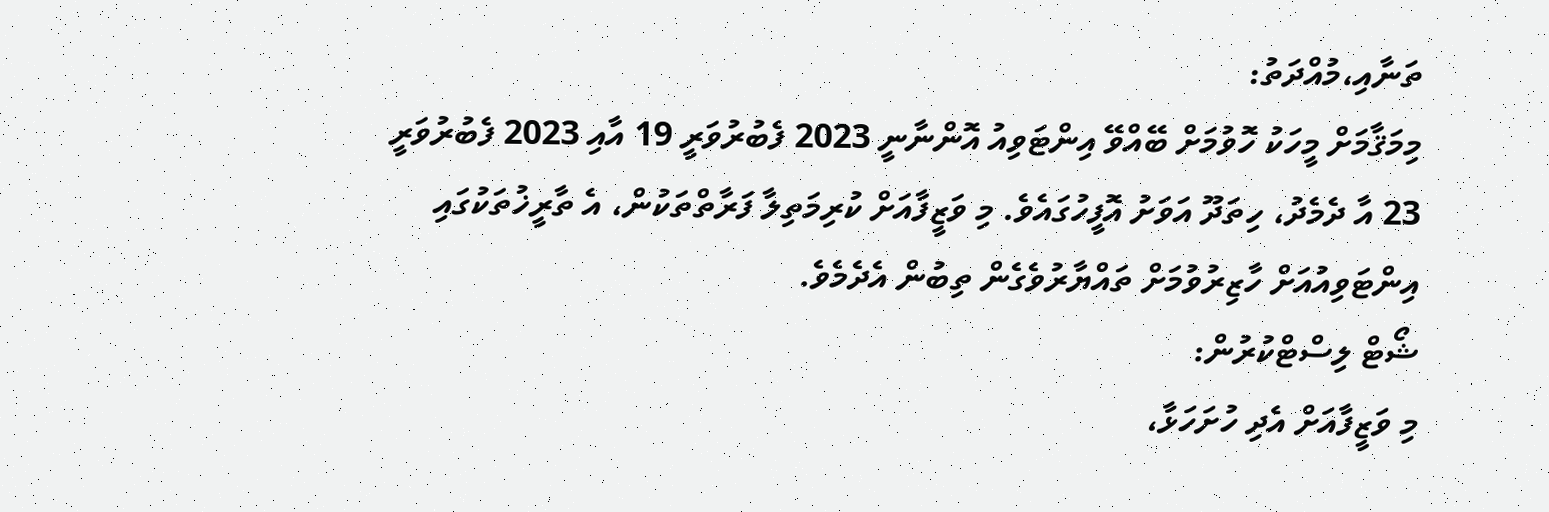ތަނާއި،މުއްދަތު:
މިމަޤާމަށް މީހަކު ހޮވުމަށް ބޭއްވޭ އިންޓަވިއު އޮންނާނީ 2023 ފެބުރުވަރީ 19 އާއި 2023 ފެބުރުވަރީ 23 އާ ދެމެދު، ހިތަދޫ އަވަށު އޮފީހުގައެވެ. މި ވަޒީފާއަށް ކުރިމަތިލާ ފަރާތްތަކުން، އެ ތާރީޚުތަކުގައި އިންޓަވިއުއަށް ހާޒިރުވުމަށް ތައްޔާރުވެގެން ތިބުން އެދެމެވެ.
ޝޯޓް ލިސްޓްކުރުން:
މި ވަޒީފާއަށް އެދި ހުށަހަޅާ،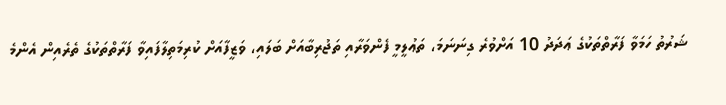ޝަރުތު ހަމަވާ ފަރާތްތަކުގެ ޢަދަދު 10 އަށްވުރެ ގިނަނަމަ، ތަޢުލީމީ ފެންވަރާއި ތަޖުރިބާއަށް ބަލައި، ވަޒީފާއަށް ކުރިމަތިލާފައިވާ ފަރާތްތަކުގެ ތެރެއިން އެންމެ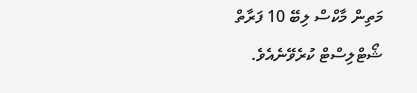މަތިން މާކްސް ލިބޭ 10 ފަރާތް ޝޯޓްލިސްޓް ކުރެވޭނެއެވެ.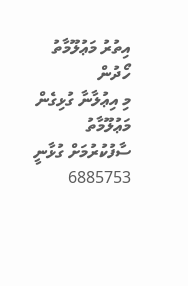އިތުރު މަޢުލޫމާތު ހޯދުން
މި އިޢުލާނާ ގުޅިގެން މަޢުލޫމާތު ސާފުކުރުމަށް ގުޅާނީ 6885753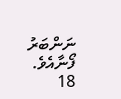ނަންބަރު ފޯނާއެވެ.
18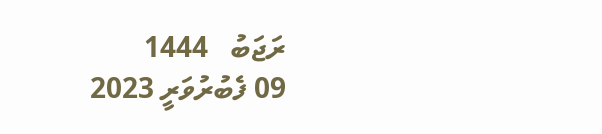ރަޖަބު   1444
09 ފެބުރުވަރީ 2023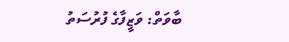ބާވަތް: ވަޒީފާގެ ފުރުސަތު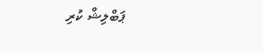ޕަބްލިޝް ކުރި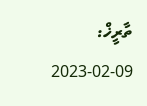ތާރީޚް: 09-02-2023